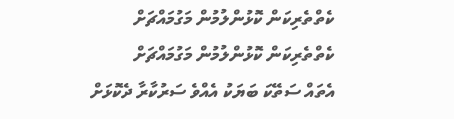ކެތްތެރިކަން ކޮޅުންލުމުން މަގުމައްޗަށް
ކެތްތެރިކަން ކޮޅުންލުމުން މަގުމައްޗަށް
އެތައް ސަތޭކަ ބަޔަކު އެއްވެ ސަރުކާރާ ދެކޮޅަށް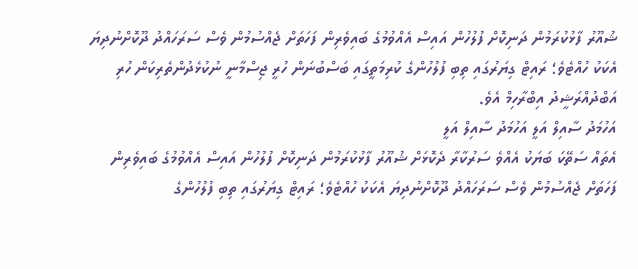ޝުއޫރު ފާޅުކުރަމުން ދަނިކޮށް ފުލުހުން އައިސް އެއްވުމުގެ ބައިވެރިން ފަހަތަށް ޖެއްސުމުން ވެސް ސަރަހައްދު ދޫކޮށްނުދިޔަ އެކަކު ހުއްޓެވެ؛ ރައިޓް ގިޔަރުގައި ތިބި ފުލުހުންގެ ކުރިމަތީގައި ބަސްބުނަން ހުރީ ޖިސްމާނީ ނުކުޅެދުންތެރިކަން ހުރި އަބްދުއްރަޝީދު އިބްރާހިމް އެވެ.
އަހުމަދު ސާއިލް އަލީ އަހުމަދު ސާއިލް އަލީ
އެތައް ސަތޭކަ ބަޔަކު އެއްވެ ސަރުކާރާ ދެކޮޅަށް ޝުއޫރު ފާޅުކުރަމުން ދަނިކޮށް ފުލުހުން އައިސް އެއްވުމުގެ ބައިވެރިން ފަހަތަށް ޖެއްސުމުން ވެސް ސަރަހައްދު ދޫކޮށްނުދިޔަ އެކަކު ހުއްޓެވެ؛ ރައިޓް ގިޔަރުގައި ތިބި ފުލުހުންގެ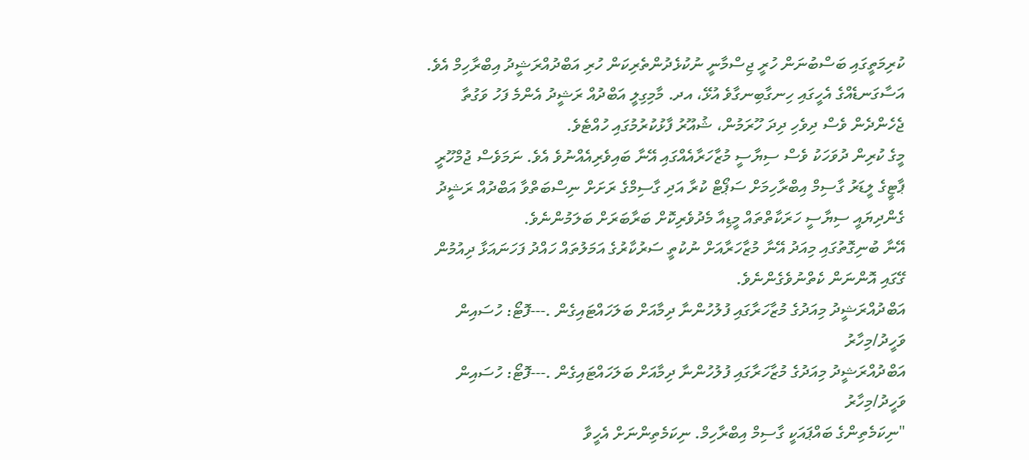ކުރިމަތީގައި ބަސްބުނަން ހުރީ ޖިސްމާނީ ނުކުޅެދުންތެރިކަން ހުރި އަބްދުއްރަޝީދު އިބްރާހިމް އެވެ.
އަސާގަނޑެއްގެ އެހީގައި ހިނގާބިނގާވެ އުޅޭ، އދ. މާމިގިލީ އަބްދުއް ރަޝީދު އެންމެ ފަހު ވަގުތާ ޖެހެންދެން ވެސް ދިވެހި ދިދަ ހޫރަމުން، ޝުއޫރު ފާޅުކުރުމުގައި ހުއްޓެވެ.
މީގެ ކުރިން ދުވަހަކު ވެސް ސިޔާސީ މުޒާހަރާއެއްގައި އޭނާ ބައިވެރިއެއްނުވެ އެވެ. ނަމަވެސް ޖުމްހޫރީ ޕާޓީގެ ލީޑަރު ގާސިމް އިބްރާހިމަށް ސަޕޯޓް ކުރާ އަދި ގާސިމްގެ ރަށަށް ނިސްބަތްވާ އަބްދުއް ރަޝީދު ގެންދިޔައީ ސިޔާސީ ހަރަކާތްތައް މީޑިއާ މެދުވެރިކޮށް ބަރާބަރަށް ބަލަމުންނެވެ.
އޭނާ ބުނިގޮތުގައި މިއަދު އޭނާ މުޒާހަރާއަށް ނުކުތީ ސަރުކާރުގެ އަމަލުތައް ހައްދު ފަހަނައަޅާ ދިއުމުން ގޭގައި އޮންނަން ކެތްނުވެގެންނެވެ.
އަބްދުއްރަޝީދު މިއަދުގެ މުޒާހަރާގައި ފުލުހުންނާ ދިމާއަށް ބަލަހައްޓައިގެން .---ފޮޓޯ: ހުސައިން ވަހީދު/މިހާރު
އަބްދުއްރަޝީދު މިއަދުގެ މުޒާހަރާގައި ފުލުހުންނާ ދިމާއަށް ބަލަހައްޓައިގެން .---ފޮޓޯ: ހުސައިން ވަހީދު/މިހާރު
"ނިކަމެތިންގެ ބައްޕައަކީ ގާސިމް އިބްރާހިމް. ނިކަމެތިންނަށް އެހީވާ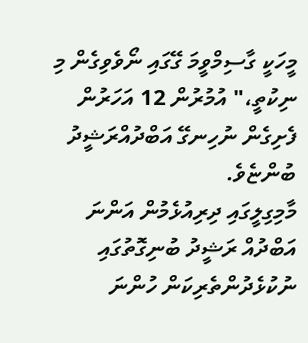މީހަކީ ގާސިމްވީމަ ގޭގައި ނޯވެވިގެން މި ނިކުތީ،" އުމުރުން 12 އަހަރުން ފެށިގެން ނުހިނގޭ އަބްދުއްރަޝީދު ބުންޏެވެ.
މާމިގިލީގައި ދިރިއުޅެމުން އަންނަ އަބްދުއް ރަޝީދު ބުނިގޮތުގައި ނުކުޅެދުންތެރިކަން ހުންނަ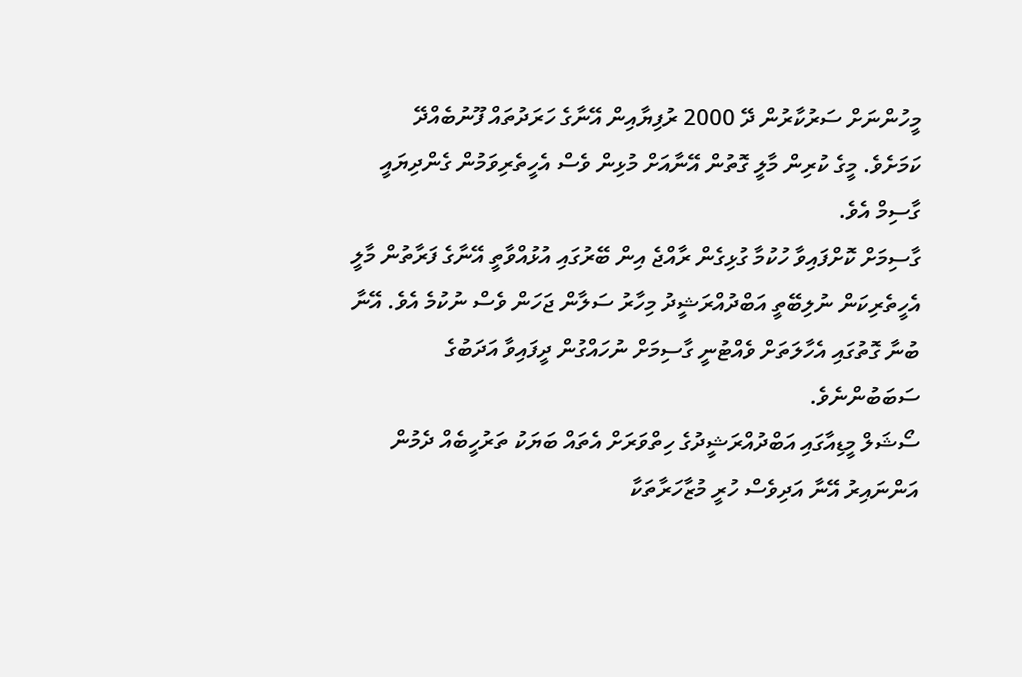މީހުންނަށް ސަރުކާރުން ދޭ 2000 ރުފިޔާއިން އޭނާގެ ހަރަދުތައް ފޫނުބެއްދޭ ކަމަށެވެ. މީގެ ކުރިން މާލީ ގޮތުން އޭނާއަށް މުޅިން ވެސް އެހީތެރިވަމުން ގެންދިޔައީ ގާސިމް އެވެ.
ގާސިމަށް ކޮށްފައިވާ ހުކުމާ ގުޅިގެން ރާއްޖެ އިން ބޭރުގައި އުޅުއްވާތީ އޭނާގެ ފަރާތުން މާލީ އެހީތެރިކަން ނުލިބޭތީ އަބްދުއްރަޝީދު މިހާރު ސަލާން ޖަހަން ވެސް ނުކުމެ އެވެ. އޭނާ ބުނާ ގޮތުގައި އެހާލަތަށް ވެއްޓުނީ ގާސިމަށް ނުހައްގުން ދީފައިވާ އަދަބުގެ ސަބަބުންނެވެ.
ސޯޝަލް މީޑިއާގައި އަބްދުއްރަޝީދުގެ ހިތްވަރަށް އެތައް ބަޔަކު ތަރުހީބެއް ދެމުން އަންނައިރު އޭނާ އަދިވެސް ހުރީ މުޒާހަރާތަކާ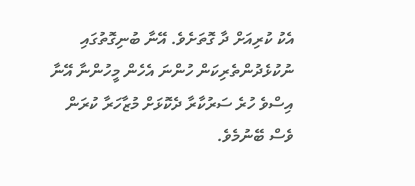އެކު ކުރިއަށް ދާ ގޮތަށެވެ. އޭނާ ބުނިގޮތުގައި ނުކުޅެދުންތެރިކަން ހުންނަ އެހެން މީހުންނާ އޭނާ އިސްވެ ހުރެ ސަރުކާރާ ދެކޮޅަށް މުޒާހަރާ ކުރަން ވެސް ބޭނުމެވެ.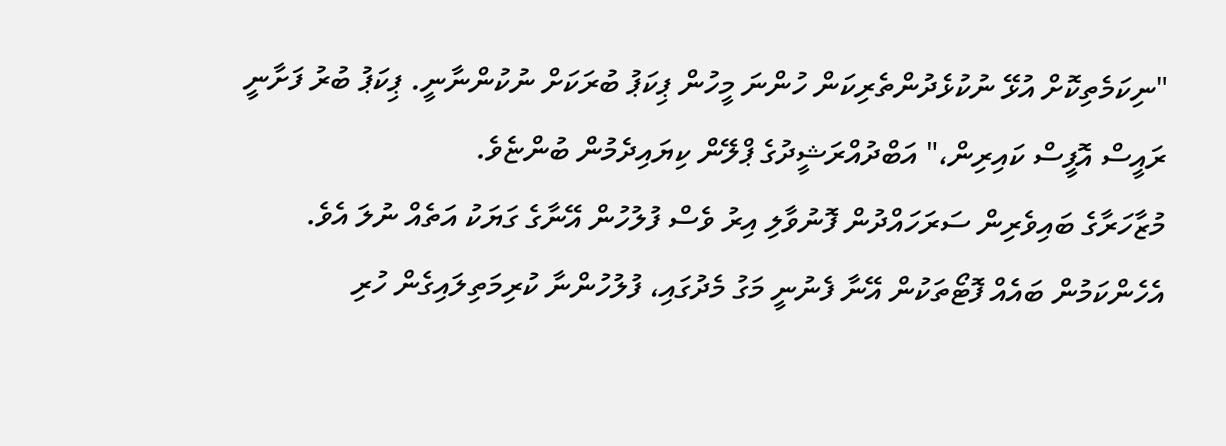"ނިކަމެތިކޮށް އުޅޭ ނުކުޅެދުންތެރިކަން ހުންނަ މީހުން ޕިކަޕު ބުރަކަށް ނުކުންނާނީ. ޕިކަޕު ބުރު ފަށާނީ ރައީސް އޮފީސް ކައިރިން،" އަބްދުއްރަޝީދުގެ ޕްލޭން ކިޔައިދެމުން ބުންޏެވެ.
މުޒާހަރާގެ ބައިވެރިން ސަރަހައްދުން ފޮނުވާލި އިރު ވެސް ފުލުހުން އޭނާގެ ގަޔަކު އަތެއް ނުލަ އެވެ. އެހެންކަމުން ބައެއް ފޮޓޯތަކުން އޭނާ ފެނުނީ މަގު މެދުގައި، ފުލުހުންނާ ކުރިމަތިލައިގެން ހުރި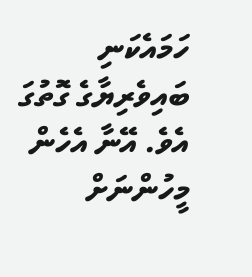ހަމައެކަނި ބައިވެރިޔާގެ ގޮތުގަ އެވެ. އޭނާ އެހެން މީހުންނަށް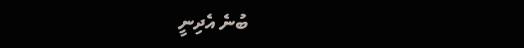ބުނެ އެދިނީ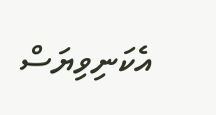އެކަނިވިޔަސް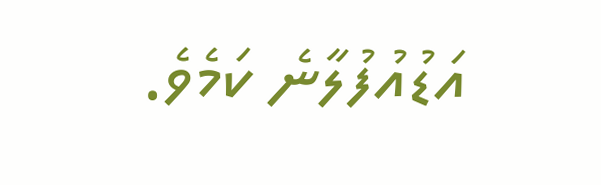އަޑުއުފުލާނެ ކަމެވެ.